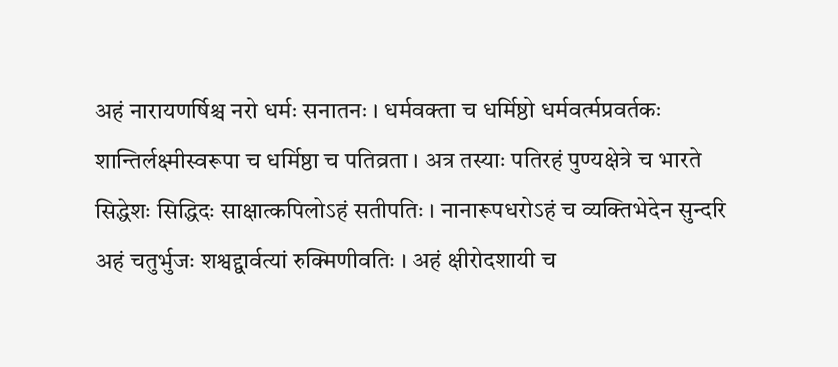अहं नारायणर्षिश्च नरो धर्मः सनातनः । धर्मवक्ता च धर्मिष्ठो धर्मवर्त्मप्रवर्तकः
शान्तिर्लक्ष्मीस्वरूपा च धर्मिष्ठा च पतिव्रता । अत्र तस्याः पतिरहं पुण्यक्षेत्रे च भारते
सिद्धेशः सिद्धिदः साक्षात्कपिलोऽहं सतीपतिः । नानारूपधरोऽहं च व्यक्तिभेदेन सुन्दरि
अहं चतुर्भुजः शश्वद्द्वार्वत्यां रुक्मिणीवतिः । अहं क्षीरोदशायी च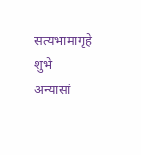सत्यभामागृहे शुभे
अन्यासां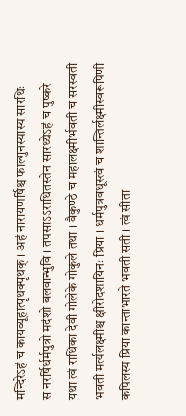मन्दिरेऽहं च कायव्यूहात्पृथक्पृथक् । अहं नारायणर्षिश्च फाल्गुनस्यास्य सारथिः
स नरर्षिर्धर्मपुत्रो मदंशो बलवान्भुवि । तपसाऽऽराधितस्तेन सारथ्येऽहं च पुष्करे
यथा त्वं राधिका देवी गोलेके गोकुले तथा । वैकुण्ठे च महालक्ष्मीर्भवती च सरस्वती
भवती मर्त्यलक्ष्मीश्च क्षीरोदशायिनः प्रिया । धर्मपुत्रवधूस्त्वं च शान्तिर्लक्ष्मीस्वरूपिणी
कपिलस्य प्रिया कान्ताभारते भवती सती । त्वं सीता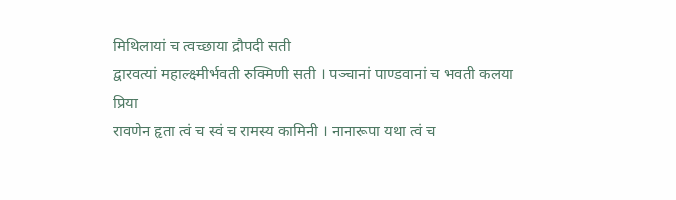मिथिलायां च त्वच्छाया द्रौपदी सती
द्वारवत्यां महाल्क्ष्मीर्भवती रुक्मिणी सती । पञ्चानां पाण्डवानां च भवती कलया प्रिया
रावणेन हृता त्वं च स्वं च रामस्य कामिनी । नानारूपा यथा त्वं च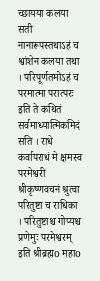च्छायया कलया सती
नानारूपस्तथाऽहं च श्वांशेन कलया तथा । परिपूर्णतमोऽहं च परमात्मा परात्परः
इति ते कथितं सर्वमाध्यात्मिकमिदं सति । राधे कर्वापराधं मे क्षमस्व परमेश्वरी
श्रीकृष्णवचनं श्रुत्वा परितुष्टा च राधिका । परितुष्टाश्च गोप्यश्च प्रणेमुः परमेश्वरम्
इति श्रीब्रह्मo महाo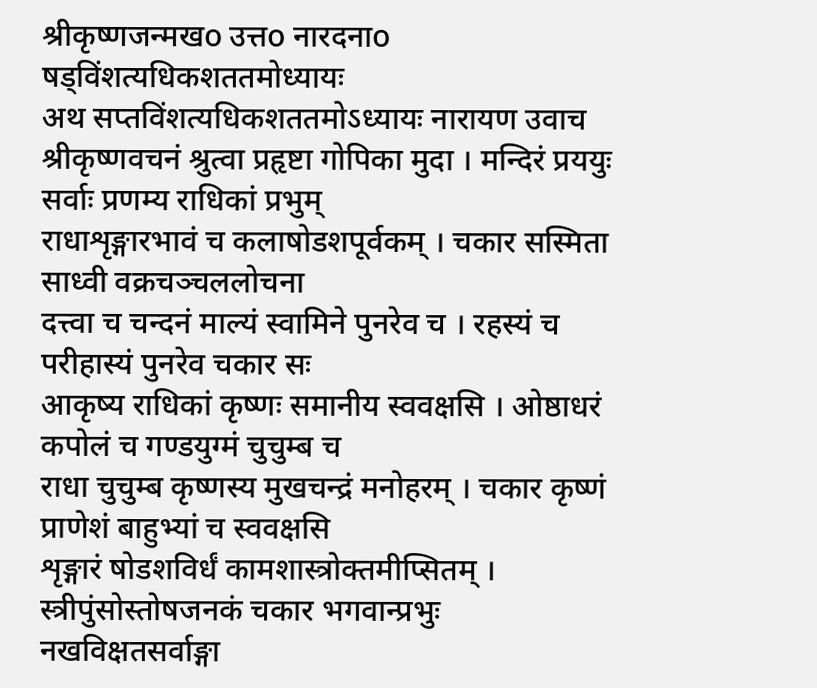श्रीकृष्णजन्मखo उत्तo नारदनाo षड्विंशत्यधिकशततमोध्यायः
अथ सप्तविंशत्यधिकशततमोऽध्यायः नारायण उवाच श्रीकृष्णवचनं श्रुत्वा प्रहृष्टा गोपिका मुदा । मन्दिरं प्रययुः सर्वाः प्रणम्य राधिकां प्रभुम्
राधाशृङ्गारभावं च कलाषोडशपूर्वकम् । चकार सस्मिता साध्वी वक्रचञ्चललोचना
दत्त्वा च चन्दनं माल्यं स्वामिने पुनरेव च । रहस्यं च परीहास्यं पुनरेव चकार सः
आकृष्य राधिकां कृष्णः समानीय स्ववक्षसि । ओष्ठाधरं कपोलं च गण्डयुग्मं चुचुम्ब च
राधा चुचुम्ब कृष्णस्य मुखचन्द्रं मनोहरम् । चकार कृष्णं प्राणेशं बाहुभ्यां च स्ववक्षसि
शृङ्गारं षोडशविर्धं कामशास्त्रोक्तमीप्सितम् । स्त्रीपुंसोस्तोषजनकं चकार भगवान्प्रभुः
नखविक्षतसर्वाङ्गा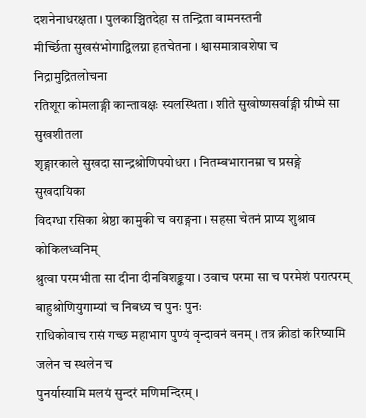दशनेनाधरक्षता । पुलकाञ्चितदेहा स तन्द्रिता वामनस्तनी
मीर्च्छिता सुखसंभोगाद्विलग्ना हतचेतना । श्वासमात्रावशेषा च निद्रामुद्रितलोचना
रतिशूरा कोमलाङ्गी कान्तावक्षः स्यलस्थिता । शीते सुखोष्णसर्वाङ्गी ग्रीष्मे सा सुखशीतला
शृङ्गारकाले सुखदा सान्द्रश्रोणिपयोधरा । नितम्बभारानम्रा च प्रसङ्गे सुखदायिका
विदग्धा रसिका श्रेष्ठा कामुकी च वराङ्गना । सहसा चेतनं प्राप्य शुश्राव कोकिलध्वनिम्
श्रुत्वा परमभीता सा दीना दीनविशङ्कया । उवाच परमा सा च परमेशं परात्परम् बाहुश्रोणियुगाम्यां च निबध्य च पुनः पुनः
राधिकोवाच रासं गच्छ महाभाग पुण्यं वृन्दावनं वनम् । तत्र क्रीडां करिष्यामि जलेन च स्थलेन च
पुनर्यास्यामि मलयं सुन्दरं मणिमन्दिरम् ।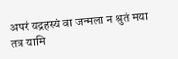अपरं यद्रहस्यं वा जन्मला न श्रुतं मया
तत्र यामि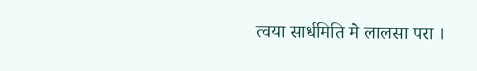त्वया सार्धमिति मे लालसा परा ।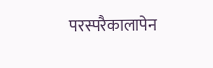परस्परैकालापेन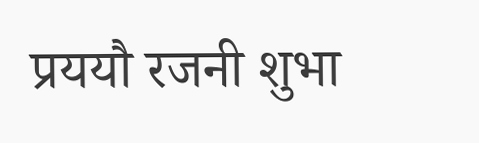प्रययौ रजनी शुभा